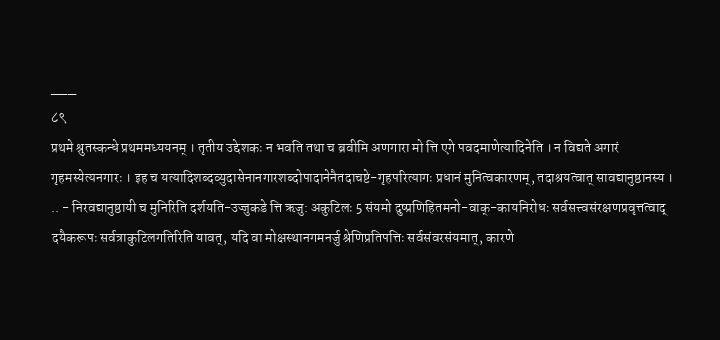___
८९
प्रथमे श्रुतस्कन्धे प्रथममध्ययनम् । तृतीय उद्देशकः न भवति तथा च ब्रवीमि अणगारा मो त्ति एगे पवदमाणेत्यादिनेति । न विद्यते अगारं गृहमस्येत्यनगारः । इह च यत्यादिशब्दव्युदासेनानगारशब्दोपादानेनैतदाचष्टे-गृहपरित्यागः प्रधानं मुनित्वकारणम्, तदाश्रयत्वात् सावद्यानुष्ठानस्य ।
.. - निरवद्यानुष्ठायी च मुनिरिति दर्शयति-उज्जुकडे त्ति ऋजु: अकुटिलः 5 संयमो दुष्प्रणिहितमनो-वाक्-कायनिरोधः सर्वसत्त्वसंरक्षणप्रवृत्तत्वाद् दयैकरूपः सर्वत्राकुटिलगतिरिति यावत्, यदि वा मोक्षस्थानगमनर्जु श्रेणिप्रतिपत्तिः सर्वसंवरसंयमात्, कारणे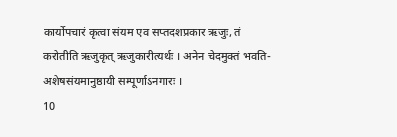कार्योपचारं कृत्वा संयम एव सप्तदशप्रकार ऋजुः, तं करोतीति ऋजुकृत् ऋजुकारीत्यर्थः । अनेन चेदमुक्तं भवति-अशेषसंयमानुष्ठायी सम्पूर्णाऽनगारः ।
10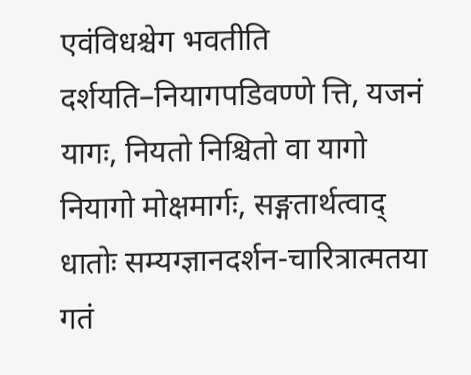एवंविधश्चेग भवतीति दर्शयति–नियागपडिवण्णे त्ति, यजनं यागः, नियतो निश्चितो वा यागो नियागो मोक्षमार्गः, सङ्गतार्थत्वाद् धातोः सम्यग्ज्ञानदर्शन-चारित्रात्मतया गतं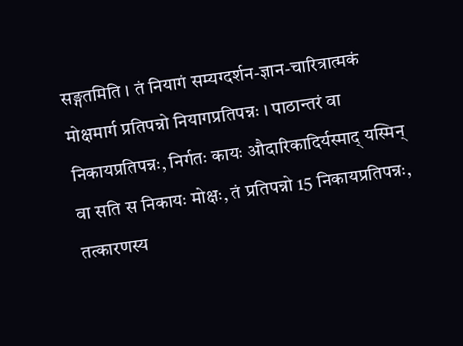सङ्गतमिति । तं नियागं सम्यग्दर्शन-ज्ञान-चारित्रात्मकं मोक्षमार्ग प्रतिपन्नो नियागप्रतिपन्नः । पाठान्तरं वा निकायप्रतिपन्नः, निर्गतः कायः औदारिकादिर्यस्माद् यस्मिन् वा सति स निकायः मोक्षः, तं प्रतिपन्नो 15 निकायप्रतिपन्नः, तत्कारणस्य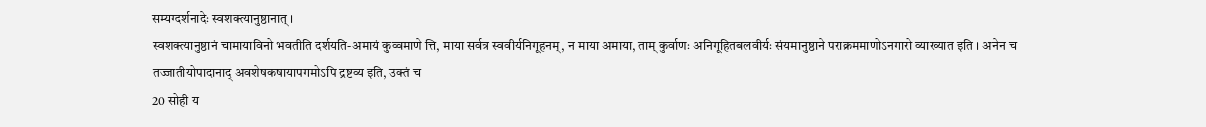सम्यग्दर्शनादेः स्वशक्त्यानुष्ठानात् ।
स्वशक्त्यानुष्ठानं चामायाविनो भवतीति दर्शयति-अमायं कुव्वमाणे त्ति, माया सर्वत्र स्ववीर्यनिगूहनम्, न माया अमाया, ताम् कुर्वाणः अनिगूहितबलवीर्यः संयमानुष्ठाने पराक्रममाणोऽनगारो व्याख्यात इति । अनेन च तज्जातीयोपादानाद् अवशेषकषायापगमोऽपि द्रष्टव्य इति, उक्तं च
20 सोही य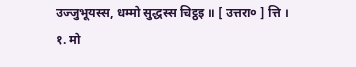उज्जुभूयस्स, धम्मो सुद्धस्स चिट्ठइ ॥ [ उत्तरा० ] त्ति ।
१. मो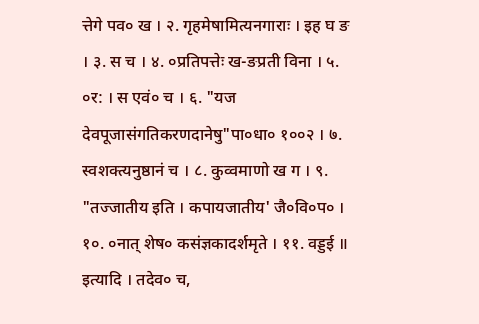त्तेगे पव० ख । २. गृहमेषामित्यनगाराः । इह घ ङ । ३. स च । ४. ०प्रतिपत्तेः ख-ङप्रती विना । ५. ०र: । स एवं० च । ६. "यज देवपूजासंगतिकरणदानेषु"पा०धा० १००२ । ७. स्वशक्त्यनुष्ठानं च । ८. कुव्वमाणो ख ग । ९. "तज्जातीय इति । कपायजातीय' जै०वि०प० । १०. ०नात् शेष० कसंज्ञकादर्शमृते । ११. वड्डई ॥ इत्यादि । तदेव० च,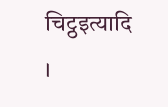चिट्ठइत्यादि ।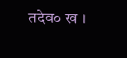तदेव० ख ।